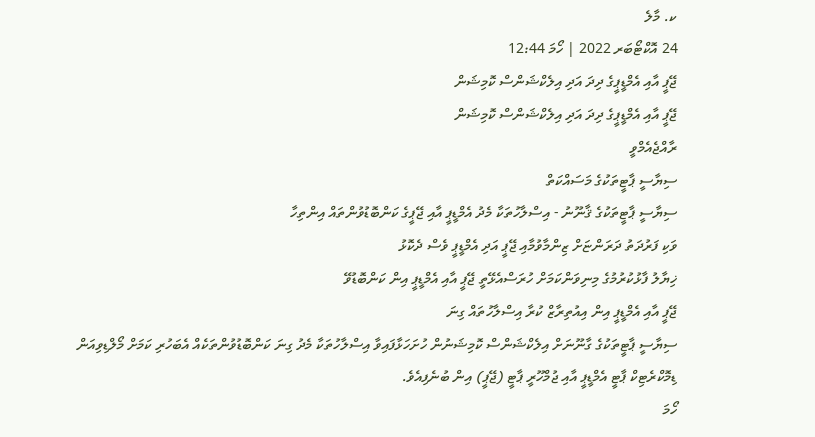ކ. މާލެ
24 އޮކްޓޯބަރ 2022 | ހޯމަ 12:44
ޖޭޕީ އާއި އެމްޑީޕީގެ ދިދަ އަދި އިލެކްޝަންސް ކޮމިޝަން
ޖޭޕީ އާއި އެމްޑީޕީގެ ދިދަ އަދި އިލެކްޝަންސް ކޮމިޝަން
ރާއްޖެއެމްވީ
ސިޔާސީ ޕާޓީތަކުގެ މަސައްކަތް
ސިޔާސީ ޕާޓީތަކުގެ ޤާނޫނު - އިސްލާހުތަކާ މެދު އެމްޑީޕީ އާއި ޖޭޕީގެ ކަންބޮޑުވުންތައް އިންތިހާ
ވަކި ފަރުދަތު ދަރަންޏަށް ޒިންމާވުމާއި ޖޭޕީ އަދި އެމްޑީޕީ ވެސް ދެކޮޅު
ޚިޔާލު ފާޅުކުރުމުގެ މިނިވަންކަމަށް ހުރަސްއެޅޭތީ ޖޭޕީ އާއި އެމްޑީޕީ އިން ކަންބޮޑުވޭ
ޖޭޕީ އާއި އެމްޑީޕީ އިން އިއުތިރާޒް ކުރާ އިސްލާހުތައް ގިނަ
ސިޔާސީ ޕާޓީތަކުގެ ގާނޫނަށް އިލެކްޝަންސް ކޮމިޝަނުން ހުށަހަޅާފައިވާ އިސްލާހުތަކާ މެދު ގިނަ ކަންބޮޑުވުންތަކެއް އެބަހުރި ކަމަށް މޯލްޑިވިއަން ޑިމޮކްރެޓިކް ޕާޓީ އެމްޑީޕީ އާއި ޖުމްހޫރީ ޕާޓީ (ޖޭޕީ) އިން ބުނެފިއެވެ.
ހޯމަ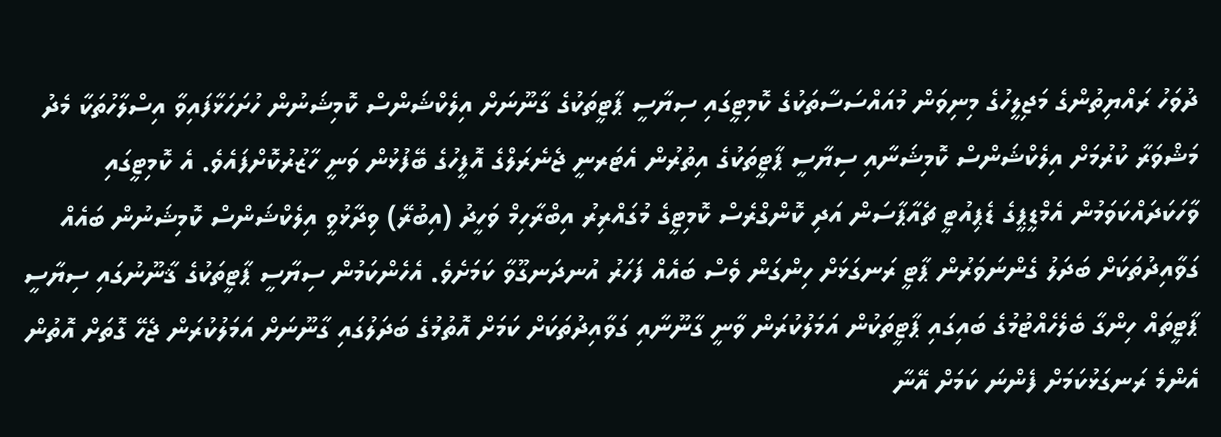ދުވަހު ރައްޔިތުންގެ މަޖިލީހުގެ މިނިވަން މުއައްސަސާތަކުގެ ކޮމިޓީގައި ސިޔާސީ ޕާޓީތަކުގެ ގާނޫނަށް އިލެކްޝަންސް ކޮމިޝަނުން ހުށަހަޅާފައިވާ އިސްލާހުތަކާ މެދު މަޝްވަރާ ކުރުމަށް އިލެކްޝަންސް ކޮމިޝަނާއި ސިޔާސީ ޕާޓީތަކުގެ އިތުރުން އެޓަރނީ ޖެނެރަލްގެ އޮފީހުގެ ބޭފުޅުން ވަނީ ހާޒުރުކޮށްފައެވެ. އެ ކޮމިޓީގައި ވާހަކަދައްކަވަމުން އެމްޑީޕީގެ ޑެޕިއުޓީ ޗެއާޕާސަން އަދި ކޮންގްރެސް ކޮމިޓީގެ މުގައްރިރު އިބްރާހިމް ވަހީދު (އިބުރޭ) ވިދާޅުވީ އިލެކްޝަންސް ކޮމިޝަނުން ބައެއް ގަވާއިދުތަކަށް ބަދަލު ގެންނަވަރުން ޕާޓީ ރަނގަޅަށް ހިންގަން ވެސް ބައެއް ފަހަރު އުނދަނގޫވާ ކަމަށެވެ. އެހެންކަމުން ސިޔާސީ ޕާޓީތަކުގެ ޤާނޫނުގައި ސިޔާސީ ޕާޓީތައް ހިންގާ ބެލެހެއްޓުމުގެ ބައިގައި ޕާޓީތަކުން އަމަލުކުރަން ވާނީ ގާނޫނާއި ގަވާއިދުތަކަށް ކަމަށް އޮތުމުގެ ބަދަލުގައި ގާނޫނަށް އަމަލުކުރަން ޖެހޭ ގޮތަށް އޮތުން އެންމެ ރަނގަޅުކަމަށް ފެންނަ ކަމަށް އޭނާ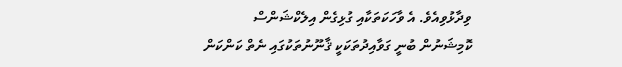ވިދާޅުވިއެވެ. އެ ވާހަކަތަކާއި ގުޅިގެން އިލެކްޝަންސް ކޮމިޝަނުން ބުނީ ގަވާއިދުތަކަކީ ޤާނޫނުތަކުގައި ނެތް ކަންކަން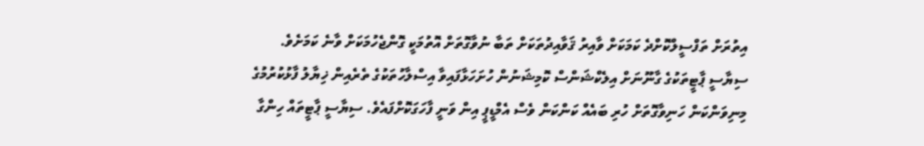އިތުރަށް ތަފްސީލްކޮށްދެ ކަމަކަށް ވާއިރު ޤަވާއިދުތަކަށް ތަބާ ނުވާގޮތަށް އޮތުމަކީ ގޮންޖެހުމަކަށް ވާނެ ކަމަށެވެ.
ސިޔާސީ ޕާޓީތަކުގެ ގާނޫނަށް އިލެކްޝަންސް ކޮމިޝަނުން ހުށަހަޅާފައިވާ އިސްލާހުތަކުގެ ތެރެއިން ޚިޔާލު ފާޅުކުރުމުގެ މިނިވަންކަން ހަނިވާގޮތަށް ހުރި ބައެއް ކަންކަން ވެސް އެމްޑީޕީ އިން ވަނީ ފާހަގަކޮށްފައެވެ. ސިޔާސީ ޕާޓީތައް ހިންގާ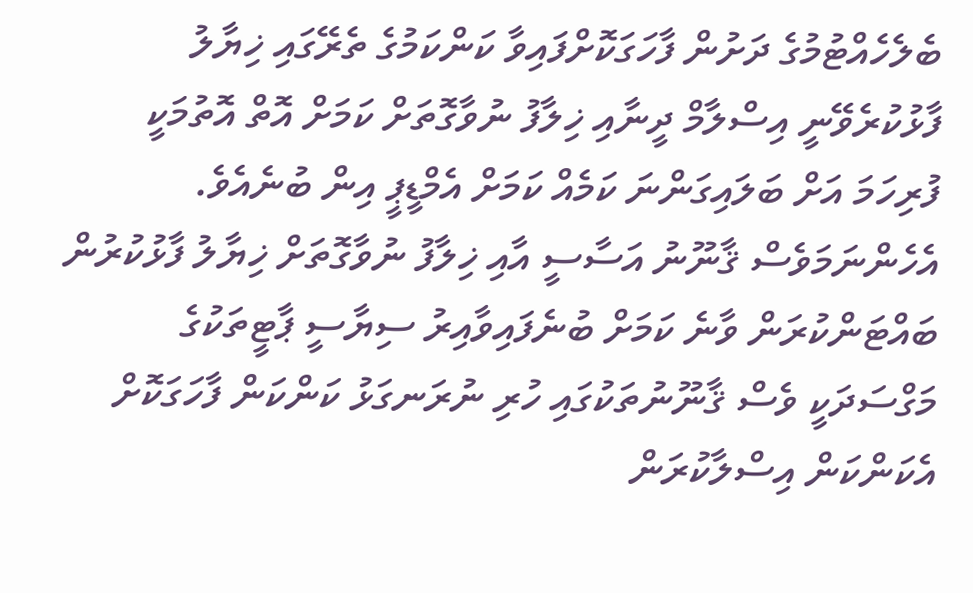ބެލެހެއްޓުމުގެ ދަށުން ފާހަގަކޮށްފައިވާ ކަންކަމުގެ ތެރޭގައި ޚިޔާލު ފާޅުކުރެވޭނީ އިސްލާމް ދީނާއި ޚިލާފު ނުވާގޮތަށް ކަމަށް އޮތް އޮތުމަކީ ފުރިހަމަ އަށް ބަލައިގަންނަ ކަމެއް ކަމަށް އެމްޑީޕީ އިން ބުނެއެވެ. އެހެންނަމަވެސް ޤާނޫނު އަސާސީ އާއި ޚިލާފު ނުވާގޮތަށް ޚިޔާލު ފާޅުކުރުން ބައްޓަންކުރަން ވާނެ ކަމަށް ބުނެފައިވާއިރު ސިޔާސީ ޕާޓީތަކުގެ މަގްސަދަކީ ވެސް ޤާނޫނުތަކުގައި ހުރި ނުރަނގަޅު ކަންކަން ފާހަގަކޮށް އެކަންކަން އިސްލާކުރަން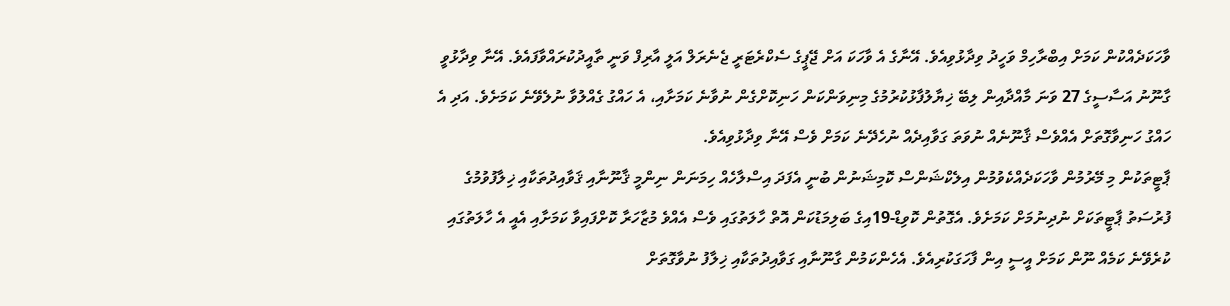ވާހަކަދެއްކުން ކަމަށް އިބްރާހިމް ވަހީދު ވިދާޅުވިއެވެ. އޭނާގެ އެ ވާހަކަ އަށް ޖޭޕީގެ ސެކްރެޓަރީ ޖެނެރަލް އަލީ އާރިފް ވަނީ ތާއީދުކުރައްވާފައެވެ. އޭނާ ވިދާޅުވީ ގާނޫނު އަސާސީގެ 27 ވަނަ މާއްދާއިން ލިބޭ ޚިޔާލުފާޅުކުރުމުގެ މިނިވަންކަން ހަނިކޮށްގެން ނުވާނެ ކަމަށާއި، އެ ހައްގު ގެއްލުވާ ނުލެވޭނެ ކަމަށެވެ. އަދި އެ ހައްގު ހަނިވާގޮތަށް އެއްވެސް ޤާނޫނެއް ނުވަތަ ގަވާއިދެއް ނުހެދޭނެ ކަމަށް ވެސް އޭނާ ވިދާޅުވިއެވެ.
ޕާޓީތަކުން މި މޭރުމުން ވާހަކަދެއްކެވުމުން އިލެކްޝަންސް ކޮމިޝަނުން ބުނީ އެފަދަ އިސްލާހެއް ހިމަނަން ނިންމީ ޤާނޫނާއި ޤަވާއިދުތަކާއި ޚިލާފުވުމުގެ ފުރުސަތު ޕާޓީތަކަށް ނުދިނުމަށް ކަމަށެވެ. އެގޮތުން ކޮވިޑް-19އިގެ ބަލިމަޑުކަން އޮތް ހާލަތުގައި ވެސް އެއްވެ މުޒާހަރާ ކޮށްފައިވާ ކަމަށާއި އެއީ އެ ހާލަތުގައި ކުރެވޭނެ ކަމެއް ނޫން ކަމަށް އީސީ އިން ފާހަގަކުރިއެވެ. އެހެންކަމުން ގާނޫނާއި ގަވާއިދުތަކާއި ޚިލާފު ނުވާގޮތަށް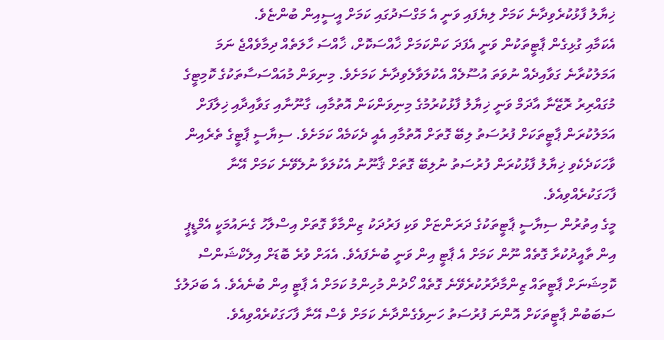ޚިޔާލު ފާޅުކުރެވިދާނެ ކަމަށް ލިޔެފައި ވަނީ އެ މަގްސަދުގައި ކަމަށް އީސީއިން ބުންޏެވެ.
އެކަމާއި ގުޅިގެން ޕާޓީތަކުން ވަނީ އެފަދަ ކަންކަމަށް ޚާއްސަކޮށް، ޚާއްސަ ހާލަތެއް ދިމާވެއްޖެ ނަމަ އަމަލުކުރާނެ ގަވާއިދެއް ނުވަތަ އުސޫލެއް އެކުލަވާލެވިދާނެ ކަމަށެވެ. މިނިވަން މުއައްސަސާތަކުގެ ކޮމިޓީގެ މުގައްރިރު ރޮޒޭނާ އާދަމް ވަނީ ޚިޔާލު ފާޅުކުރުމުގެ މިނިވަންކަން އޮތުމާއި، ގާނޫނާއި ގަވާއިދާއި ޚިލާފަށް އަމަލުކުރަން ޕާޓީތަކަށް ފުރުސަތު ލިބޭ ގޮތަށް އޮތުމާއި އެއީ ދެކަމެއް ކަމަށެވެ. ސިޔާސީ ޕާޓީގެ ތެރެއިން ވާހަކަދެކެވި ޚިޔާލު ފާޅުކުރަން ފުރުސަތު ނުލިބޭ ގޮތަށް ޤާނޫނު އެކުލަވާ ނުލެވޭނެ ކަމަށް އޭނާ ފާހަގަކުރެއްވިއެވެ.
މީގެ އިތުރުން ސިޔާސީ ޕާޓީތަކުގެ ދަރަންޏަށް ވަކި ފަރުދަކު ޒިންމާވާ ގޮތަށް އިސްލާހު ގެނައުމަކީ އެމްޑީޕީ އިން ތާއީދުކުރާ ގޮތެއް ނޫން ކަމަށް އެ ޕާޓީ އިން ވަނީ ބުނެފައެވެ. އެއަށް ވުރެ ބޮޑަށް އިލެކްޝަންސް ކޮމިޝަނަށް ޕާޓީތައް ޒިންމާދާރުކުރެވޭނެ ގޮތެއް ހޯދުން މުހިންމު ކަމަށް އެ ޕާޓީ އިން ބުނެއެވެ. އެ ބަދަލުގެ ސަބަބުން ޕާޓީތަކަށް އޮންނަ ފުރުސަތު ހަނިވެގެންދާނެ ކަމަށް ވެސް އޭނާ ފާހަގަކުރެއްވިއެވެ.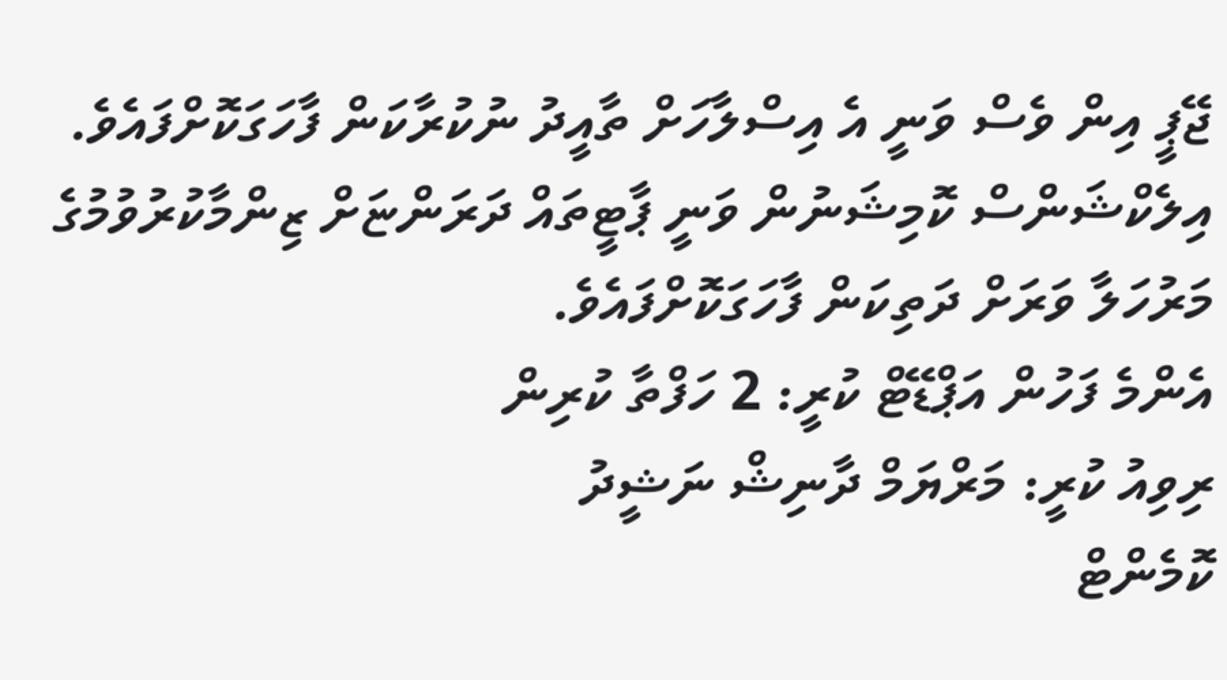ޖޭޕީ އިން ވެސް ވަނީ އެ އިސްލާހަށް ތާއީދު ނުކުރާކަން ފާހަގަކޮށްފައެވެ. އިލެކްޝަންސް ކޮމިޝަނުން ވަނީ ޕާޓީތައް ދަރަންޏަށް ޒިންމާކުރުވުމުގެ މަރުހަލާ ވަރަށް ދަތިކަން ފާހަގަކޮށްފައެވެ.
އެންމެ ފަހުން އަޕްޑޭޓް ކުރީ: 2 ހަފްތާ ކުރިން
ރިވިއު ކުރީ: މަރްޔަމް ދާނިޝް ނަޝީދު
ކޮމެންޓް